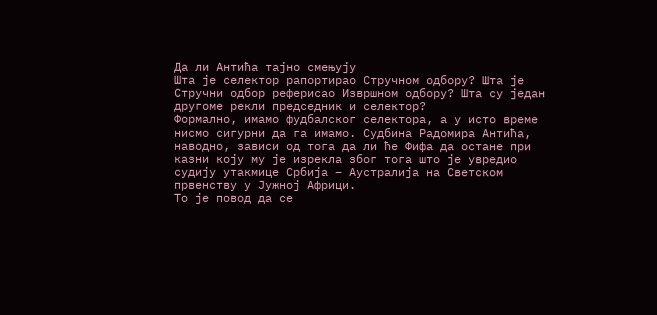Да ли Антића тајно смењују
Шта је селектор рапортирао Стручном одбору? Шта је Стручни одбор реферисао Извршном одбору? Шта су један другоме рекли председник и селектор?
Формално, имамо фудбалског селектора, а у исто време нисмо сигурни да га имамо. Судбина Радомира Антића, наводно, зависи од тога да ли ће Фифа да остане при казни коју му је изрекла због тога што је увредио судију утакмице Србија – Аустралија на Светском првенству у Јужној Африци.
То је повод да се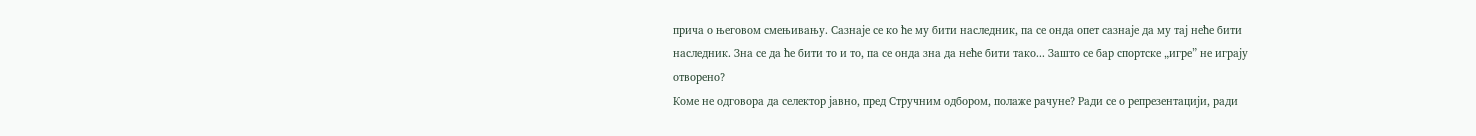прича о његовом смењивању. Сазнаје се ко ће му бити наследник, па се онда опет сазнаје да му тај неће бити наследник. Зна се да ће бити то и то, па се онда зна да неће бити тако... Зашто се бар спортске „игре” не играју отворено?
Коме не одговора да селектор јавно, пред Стручним одбором, полаже рачуне? Ради се о репрезентацији, ради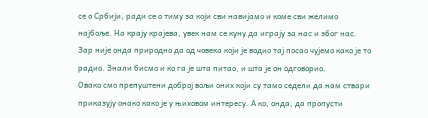се о Србији, ради се о тиму за који сви навијамо и коме сви желимо најбоље. На крају крајева, увек нам се куну да играју за нас и због нас.
Зар није онда природно да од човека који је водио тај посао чујемо како је то радио. Знали бисмо и ко га је шта питао, и шта је он одговорио.
Овако смо препуштени доброј вољи оних који су тамо седели да нам ствари приказују онако како је у њиховом интересу. А ко, онда, да пропусти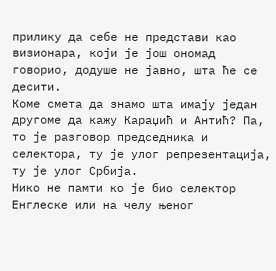прилику да себе не представи као визионара, који је још ономад говорио, додуше не јавно, шта ће се десити.
Коме смета да знамо шта имају један другоме да кажу Караџић и Антић? Па, то је разговор председника и селектора, ту је улог репрезентација, ту је улог Србија.
Нико не памти ко је био селектор Енглеске или на челу њеног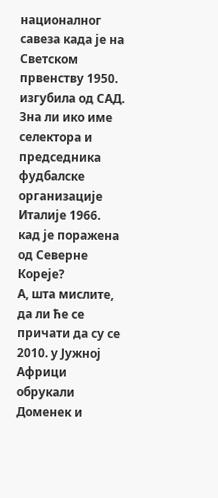националног савеза када је на Светском првенству 1950. изгубила од САД. Зна ли ико име селектора и председника фудбалске организације Италије 1966. кад је поражена од Северне Кореје?
А, шта мислите, да ли ће се причати да су се 2010. у Јужној Африци обрукали Доменек и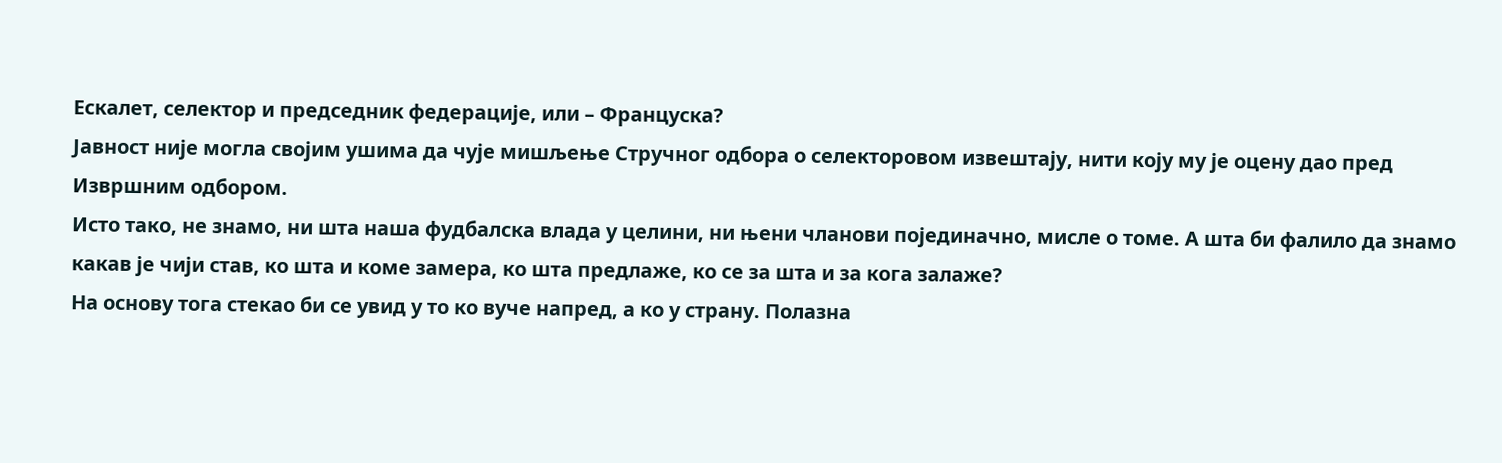Ескалет, селектор и председник федерације, или – Француска?
Јавност није могла својим ушима да чује мишљење Стручног одбора о селекторовом извештају, нити коју му је оцену дао пред Извршним одбором.
Исто тако, не знамо, ни шта наша фудбалска влада у целини, ни њени чланови појединачно, мисле о томе. А шта би фалило да знамо какав је чији став, ко шта и коме замера, ко шта предлаже, ко се за шта и за кога залаже?
На основу тога стекао би се увид у то ко вуче напред, а ко у страну. Полазна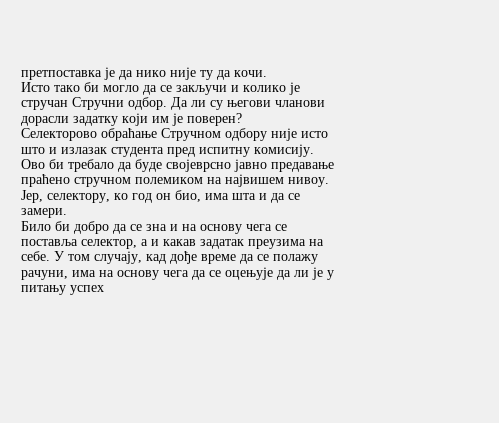претпоставка је да нико није ту да кочи.
Исто тако би могло да се закључи и колико је стручан Стручни одбор. Да ли су његови чланови дорасли задатку који им је поверен?
Селекторово обраћање Стручном одбору није исто што и излазак студента пред испитну комисију. Ово би требало да буде својеврсно јавно предавање праћено стручном полемиком на највишем нивоу. Јер, селектору, ко год он био, има шта и да се замери.
Било би добро да се зна и на основу чега се поставља селектор, а и какав задатак преузима на себе. У том случају, кад дође време да се полажу рачуни, има на основу чега да се оцењује да ли је у питању успех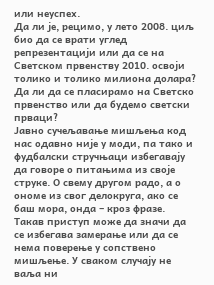или неуспех.
Да ли је, рецимо, у лето 2008. циљ био да се врати углед репрезентацији или да се на Светском првенству 2010. освоји толико и толико милиона долара? Да ли да се пласирамо на Светско првенство или да будемо светски прваци?
Јавно сучељавање мишљења код нас одавно није у моди, па тако и фудбалски стручњаци избегавају да говоре о питањима из своје струке. О свему другом радо, а о ономе из свог делокруга, ако се баш мора, онда – кроз фразе.
Такав приступ може да значи да се избегава замерање или да се нема поверење у сопствено мишљење. У сваком случају не ваља ни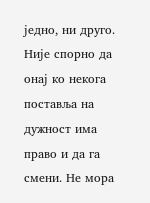једно, ни друго.
Није спорно да онај ко некога поставља на дужност има право и да га смени. Не мора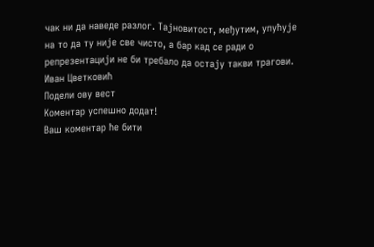чак ни да наведе разлог. Тајновитост, међутим, упућује на то да ту није све чисто, а бар кад се ради о репрезентацији не би требало да остају такви трагови.
Иван Цветковић
Подели ову вест
Комeнтар успeшно додат!
Ваш комeнтар ћe бити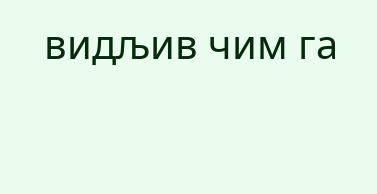видљив чим га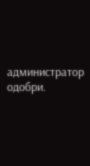администратор одобри.